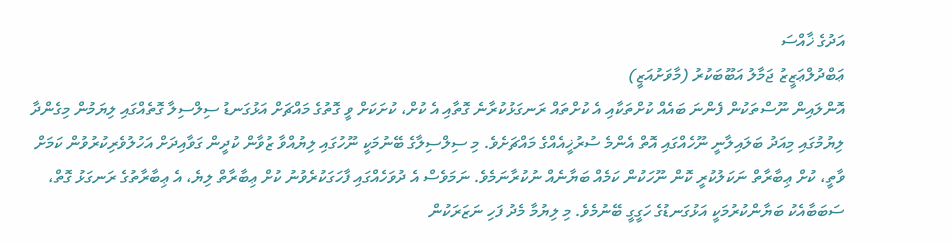އަދުގެ ޚާއްސަ
ޢަބްދުލްޢަޒީޒު ޖަމާލު އަބޫބަކުރު (މާވަށުއަޒީ)
އޮންލައިން ނޫސްތަކުން ފެންނަ ބައެއް ކުށްތަކާއި އެ ކުށްތައް ރަނގަޅުކުރާނެ ގޮތާއި އެ ކުށް، ކުށަކަށް ވީ ގޮތުގެ މައްޗަށް އަޅުގަނޑު ސިލްސިލާ ގޮތެއްގައި ލިޔަމުން މިގެންދާ ލިޔުމުގައި މިއަދު ބަލައިލާނީ ނޫހެއްގައި އޮތް އެންމެ ސުރުޚީއެއްގެ މައްޗަށެވެ. މި ސިލްސިލާގެ ބޭނުމަކީ ނޫހުގައި ލިޔުއްވާ ޒުވާން ކުދީން ގަވާއިދަށް އަހުލުވެރިކުރުވުން ކަމަށް ވާތީ، ކުށް ޢިބާރާތް ނަކަލުކުރީ ކޮން ނޫހަކުން ކަމެއް ބަޔާނެއް ނުކުރާނަމެވެ. ނަމަވެސް އެ ދުވަހެއްގައި ފާހަގަކުރެވުނު ކުށް ޢިބާރާތް ލިޔެ، އެ ޢިބާރާތުގެ ރަނގަޅު ގޮތް، ސަބަބާއެކު ބަޔާންކުރުމަކީ އަޅުގަނޑުގެ ހަގީގީ ބޭނުމެވެ. މި ލިޔުމާ މެދު ފަހި ނަޒަރަކުން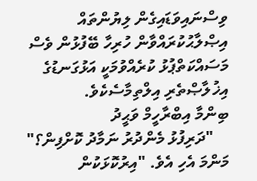ވިސްނައިވަޑައިގެން ލިޔުންތައް އިޞްލާޙުކުރައްވާން ހުރިހާ ބޭފުޅުން ވެސް މަސައްކަތްޕުޅު ކުރެއްވުމަކީ އަޅުގަނޑުގެ އިޚުލާޞްތެރި އިލްތިމާސެކެވެ.
ބިންމާ އިބްރާހީމް ވަޙީދު
    "ދަރިފުޅު މެންދުރު ނަމާދު ކޮށްފިން؟" މަންމަ އެހި އެވެ. "އިރުކޮޅަކުން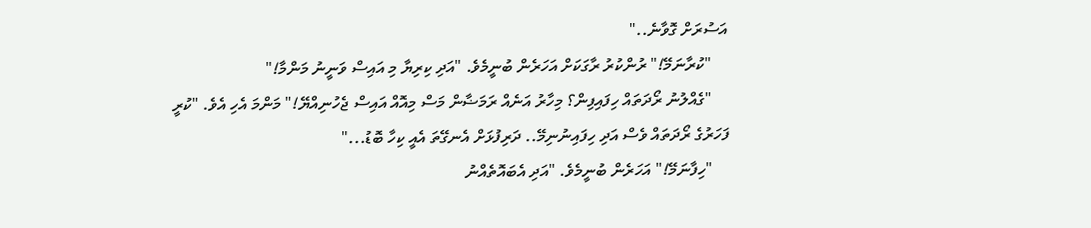އަސުރަށް ގޮވާނެ.."
    "ކުރާނަމޭ!" ރުންކުރު ރާގަކަށް އަހަރެން ބުނީމެވެ. "އަދި ކިރިޔާ މި އައިސް ވަނީނު މަންމާ!"
    "ގެއްލުނު ރޯދަތައް ހިފައިފިން؟ މިހާރު އަނެއް ރަމަޟާން މަސް މިއޮއް އައިސް ޖެހުނިއްޔޭ!" މަންމަ އެހި އެވެ. "ކުރީ ފަހަރުގެ ރޯދަތައް ވެސް އަދި ހިފައިނުނިމޭ.. ދަރިފުޅަށް އެނގޭތަ އެއީ ކިހާ ބޮޑު..."
    "ހިފާނަމޭ!" އަހަރެން ބުނީމެވެ. "އަދި އެބައޮތެއްނު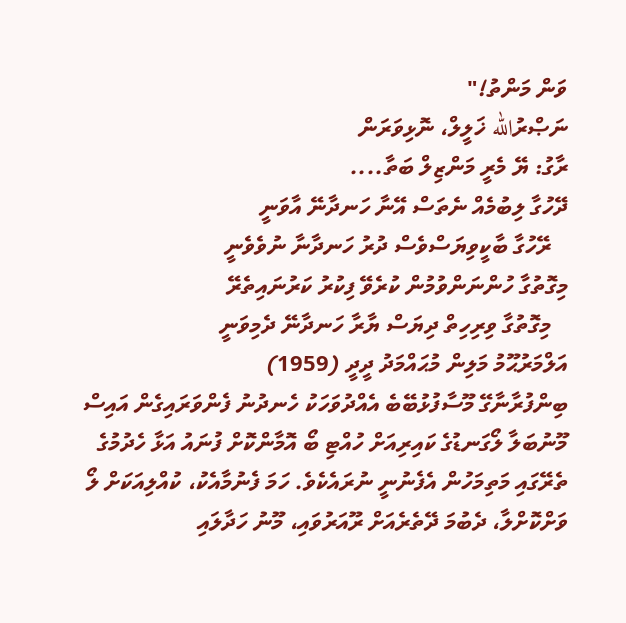ވަން މަންތު!"
ނަޞްރުالله ޚަލީލް، ނޮޅިވަރަން
ރާގު: ޔޭ މެރީ މަންޒިލް ބަތާ....
ދޭހުގާ ލިބުމެއް ނެތަސް އޭނާ ހަނދާނޭ އާވަނީ
   ރޭހުގާ ބާކީވިޔަސްވެސް ދުރު ހަނދާނާ ނުވެވެނީ
މިގޮތުގާ ހުންނަންވުމުން ކުރެވޭ ފިކުރު ކަރުނައިތެރޭ
   މިގޮތުގާ ވިރިހިތް ދިޔަސް ޔާރާ ހަނދާނޭ ދެމިވަނީ
އަލްމަރުޙޫމު މަލިން މުޙައްމަދު ދީދީ (1959)
ބިންފުރާނާގޭ މޫސާފުޅުބޭބެ އެއްދުވަހަކު ހެނދުނު ފެންވަރައިގެން އައިސް މޫނުބަލާ ލޯގަނޑުގެ ކައިރިއަށް ހުއްޓި ބޯ އޮމާންކޮށް ފުނައު އަޅާ ހެދުމުގެ ތެރޭގައި މަތިމަހުން އެފެނުނީ ނުރައެކެވެ. ހަމަ ފެނުމާއެކު، ކުއްލިއަކަށް ލޯ ވަށްކޮށްލާ، ދެބުމަ ދޭތެރެއަށް ރޫއަރުވައި، މޫނު ހަދާލައި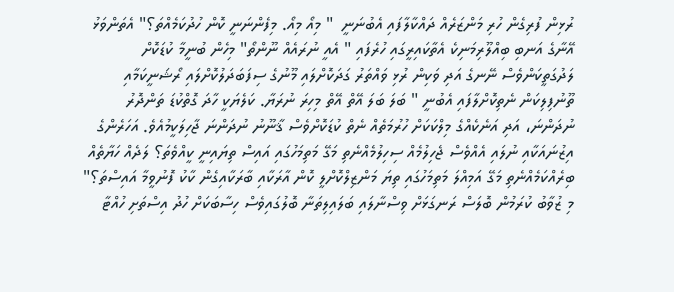ރުޅިން ފުރިގެން ހުރި މަންޒަރެއް ދައްކާލާފައި އެބުނަނީ  " މިއޯ މިއޯ. މިފެންނަނީ ކޮން ހުދުކަމެއްތަ؟" އެތަންވަޅު އޭނާގެ އަނބި ބިއްލޫރިމަނިކެ އެތާކައިރީގައި ހުރެފައި " އެއީ ނުރައެއް ނޫންތޯ" މިހެން ބުނީމާ ކުޑަކޮށް ލަދުގަތީކަންވެސް ނޭނގެ އަދި ވަކިން ރުޅި ވައްތަރު ގަދަކޮށްލައި މޫނުގެ ސިފަބަދަލުކޮށްލައި ރޯޝަނީކަމާއި ތޫނުފިލިކަން ނެތިކޮށްލާފައި އެބުނީ " ބަލަ ބަލަ އޭތް އޭތް މިހިރަ ނުރަޔާ. ކަލެޔަކީ ހާދަ ގޮތްކުޑަ ތަންދޮރު ނުދަންނަ، އަދި އަނެކެއްގެ މިލްކަކަށް ހުރުމަތެއް ނެތް ކުޑަކޮށްވެސް ޤާނޫނު ނުދަންނަ ޖާހިލަކީމުއެވެ. އަހަރެންގެ އިޒުނައަކާއި ނުލައި އެއްވެސް ޖެހިލުމެއް ސިހިލުމެއްނެތި މަގޭ މަތިމަހުގައި އައިސް ތިޔައިނީ ކީއްވެތަ؟ ލަދެއް ހަޔާތެއް ބިރެއްކަމެއްނެތި މަގޭ އަމިއްލަ މަތިމަހުގައި ތިޔަ މަންޒިލްކޮށްލީ ކޮން އާރަކާއި ބާރަކާއިގެން ކާކު ފޮނުވީމާ އައިސްތަ؟" މި ޒުވާބު ކުރަމުން ބޮލަސް ރަނގަޅަށް ވިސްނާލައި ބަލައިލިތަނާ ބޮލުގައިވެސް ހިސާބަކަށް ހުދު އިސްތަށި ހުއްޓާ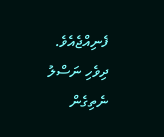ފެނިއްޖެއެވެ.
ދިވެހި ނަސްލު ނެތިގެން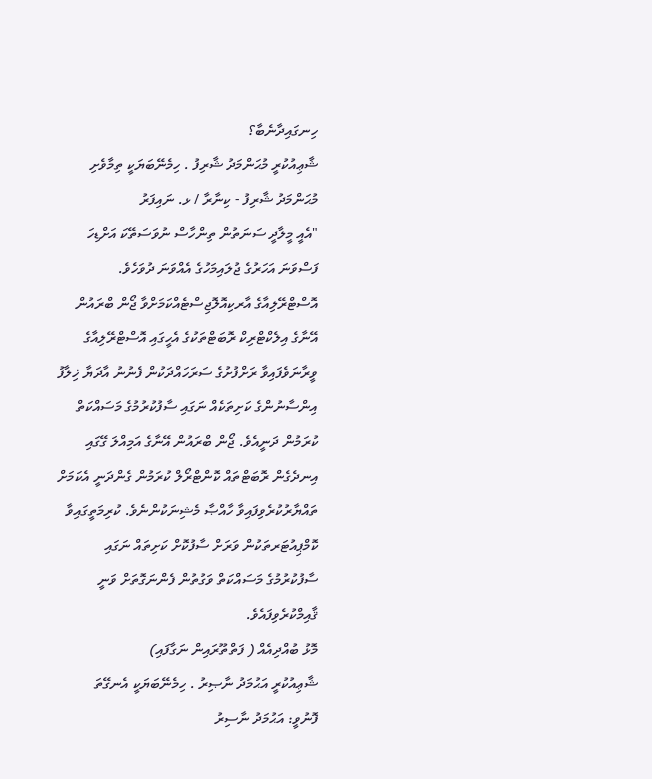ހިނގައިދާނެބާ؟
ޝާޢިއުކުރީ މުޙަންމަދު ޝާރިފު . ހިމެނޭބަޔަކީ ތިމާވެށި
މުޙަންމަދު ޝާރިފު - ކިނާރާ / ޅ. ނައިފަރު
"އެއީ މީލާދީ ސަނަތުން ތިންހާސް ނުވަސަތޭކަ އަށްޑިހަ ފަސްވަނަ އަހަރުގެ ޖުލައިމަހުގެ އެއްވަނަ ދުވަހެވެ. އޮސްޓްރޭލިއާގެ އާރކިއޮލޮޖިސްޓެއްކަމަށްވާ ޖޯން ބްރައުން އޭނާގެ އިލެކްޓްރިކް ރޮބަޓްތަކުގެ އެހީގައި އޮސްޓްރޭލިއާގެ ވީރާނަވެފައިވާ ރަށްފުށުގެ ސަރަހައްދަކުން ފެނުނު އާދަޔާ ޚިލާފު އިންސާނުންގެ ކަށިތަކެއް ނަގައި ސާފުކުރުމުގެ މަސައްކަތް ކުރަމުން ދަނީއެވެ. ޖޯން ބްރައުން އޭނާގެ އަމިއްލަ ގޭގައި އިނދެގެން ރޮބަޓްތައް ކޮންޓްރޯލް ކުރަމުން ގެންދަނީ އެކަމަށް ތައްޔާރުކުރެވިފައިވާ ހާއްޞާ މެޝިނަކުންނެވެ. ކުރިމަތީގައިވާ ކޮމްޕިއުޓަރތަކުން ވަރަށް ސާފުކޮށް ކަށިތައް ނަގައި ސާފުކުރުމުގެ މަސައްކަތް ވަގުތުން ފެންނަގޮތަށް ވަނީ ޤާއިމްކުރެވިފައެވެ.
މޮޅު ބުއްދިއެއް ( ފަތްތޫރައިން ނަގާފައި)
ޝާޢިއުކުރީ އަޙުމަދު ނާޞިރު . ހިމެނޭބަޔަކީ އެނގޭތަ
ފޮނުވީ: އަޙުމަދު ނާސިރު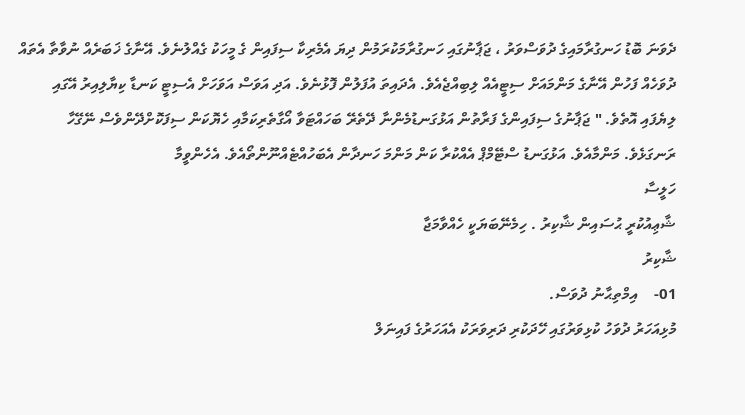ދެވަނަ ބޮޑު ހަނގުރާމައިގެ ދުވަސްވަރު ، ޖަޕާނުގައި ހަނގުރާމަކުރަމުން ދިޔަ އެމެރިކާ ސިފައިން ގެ މީހަކު ގެއްލުނެވެ. އޭނާގެ ޚަބަރެއް ނުވާތާ އެތައް ދުވަހެއް ފަހުން އޭނާގެ މަންމައަށް ސިޓީއެއް ލިބިއްޖެއެވެ. އެދައިތަ އުފަލުން ފޮޅުނެވެ. އަދި އަވަސް އަވަހަށް އެސިޓީ ކަނޑާ ކިޔާލިއިރު އޭގައި ލިޔެފައި އޮތެވެ. " ޖަޕާނުގެ ސިފައިންގެ ފަރާތުން އަޅުގަނޑުމެންނާ ދޭތެރޭ ބަހައްޓަވާ އޯގާތެރިކަމާއި ހެޔޮކަން ސިފަކޮށްދޭންވެސް ނޭގޭހާ ރަނގަޅެވެ. މަންމާއެވެ. އަޅުގަނޑު ސްޓޭމްޕް އެއްކުރާ ކަން މަންމަ ހަނދާން އެބަހުއްޓެއްނޫންތޯއެވެ. އެހެންވީމާ
ހަލީސާ
ޝާޢިއުކުރީ ޙުސައިން ޝާކިރު . ހިމެނޭބަޔަކީ ހެއްވާމަޖާ
ޝާކިރު
01-    އިމްތިޙާނު ދުވަސް.
މުޅިއަހަރު ދުވަހު ކުޅިވަރުގައި ހޭދަކުރި ދަރިވަރަކު އެއަހަރުގެ ފައިނަލް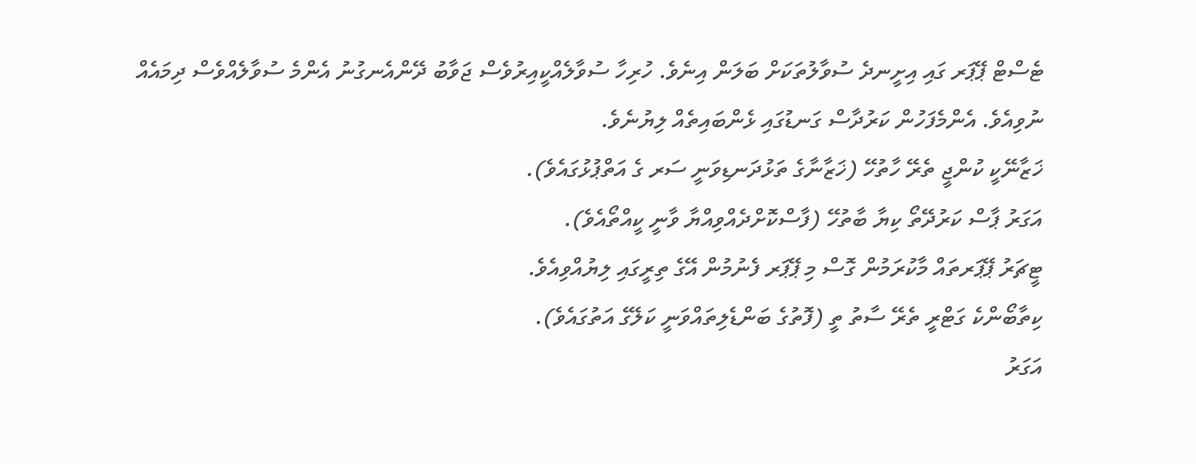ޓެސްޓް ޕޭޕަރ ގައި އިށީނދެ ސުވާލުތަކަށް ބަލަން އިނެވެ. ހުރިހާ ސުވާލެއްކީއިރުވެސް ޖަވާބު ދޭންއެނގުނު އެންމެ ސުވާލެއްވެސް ދިމައެއް ނުވިއެވެ. އެންމެފަހުން ކަރުދާސް ގަނޑުގައި ޅެންބައިތެއް ލިޔުނެވެ.
ޚަޒާނޭކީ ކުންޖީ ތެރޭ ހާތުހޭ (ޚަޒާނާގެ ތަޅުދަނޑިވަނީ ސަރ ގެ އަތްޕުޅުގައެވެ).
އަގަރު ޕާސް ކަރުދޭތޯ ކިޔާ ބާތުހޭ (ފާސްކޮށްދެއްވިއްޔާ ވާނީ ކީއްތޯއެވެ).
ޓީޗަރު ޕޭޕަރތައް މާކުރަމުން ގޮސް މި ޕޭޕަރ ފެނުމުން އޭގެ ތިރީގައި ލިޔުއްވިއެވެ.
ކިތާބޯންކެ ގަޓްރީ ތެރޭ ސާތު ތީ (ފޮތުގެ ބަންޑެލިތައްވަނީ ކަލޭގެ އަތުގައެވެ).
އަގަރު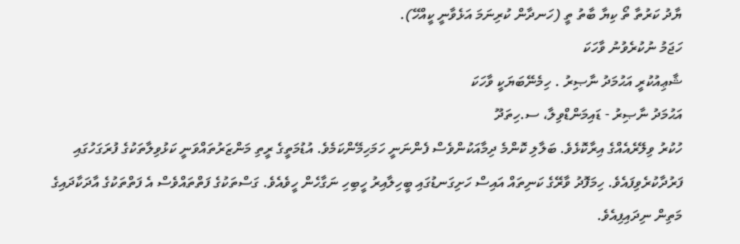ޔާދު ކަރުތާ ތޯ ކިޔާ ބާތު ތީ (ހަނދާން ކުރިނަމަ އަޅެވާނީ ކީއްހޭ).
ހަޖަމު ނުކުރެވުނު ވާހަކަ
ޝާޢިއުކުރީ އަޙުމަދު ނާޞިރު . ހިމެނޭބަޔަކީ ވާހަކަ
އަޙުމަދު ނާޞިރު - ޑައިމަންޑްވިލާ، ސ.ހިތަދޫ
ހުކުރު ވިލޭރެއެއްގެ އިރާކޮޅެވެ. ބަލާލި ކޮންމެ ދިމާއަކުންވެސް ފެންނަނީ ހަމަހިމޭންކަމެވެ. އުޑުމަތީގެ ރީތި މަންޒަރުތައްވަނީ ކަޅުވިލާތަކުގެ ފުރަގަހުގައި ފަރުދާކުރެވިފައެވެ. ހިމަފޮދު ވާރޭގެ ކަނިތައް އައިސް ހަށިގަނޑުގައި ބީހިލާއިރު ހީބިހި ނަގާހެން ހީވެއެވެ. ގަސްތަކުގެ ފަތްތައްވެސް އެ ފަތްތަކުގެ އާދަކާދައިގެ މަތިން ނިދައިފިއެވެ.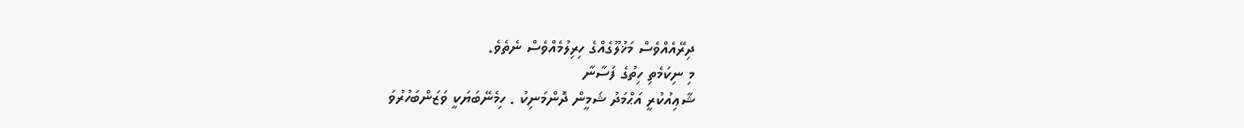ދިރޭއެއްވެސް މަޚުލޫގެއްގެ ހިރިލުމެއްވެސް ނެތެވެ.
މި ނިކަމެތި ހިތުގެ ފަސާނާ
ޝާޢިއުކުރީ އަޙްމަދު ޝަމީން ދޮންމަނިކު . ހިމެނޭބަޔަކީ ވަޒަންބަހުރުވަ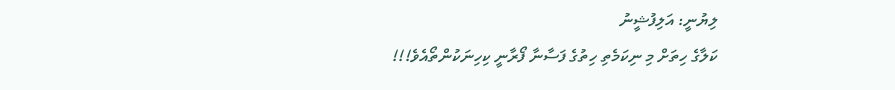ލިޔުނީ: އަލިފުޝީނު
ކަލާގެ ހިތަށް މި ނިކަމެތި ހިތުގެ ފަސާނާ ފޯރާނީ ކިހިނަކުންތޯއެވެ!!!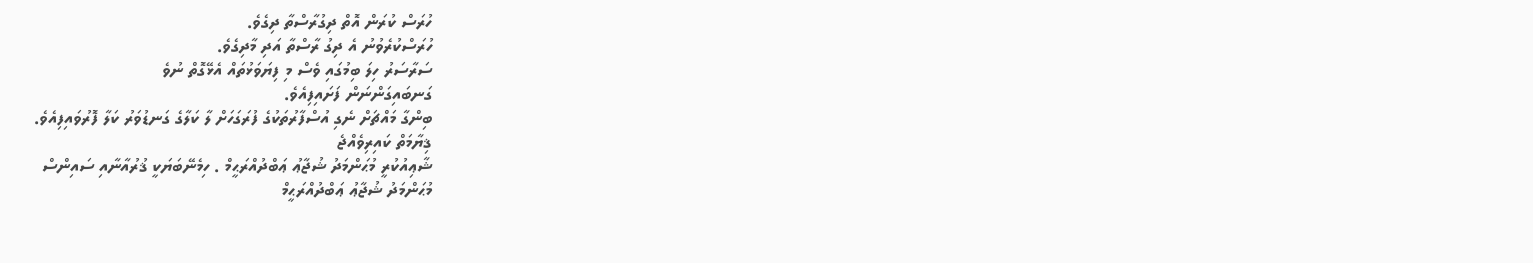ހުރަސް ކުރަން އޮތް ދިގުރާސްތާ ދިގެވެ.
ހުރަސްކުރެވުނު އެ ދިގު ރާސްތާ އަދި މާދިގެވެ.
ސަރާސަރު ހިލަ ބިމުގައި ވެސް މި ފިޔަވަޅުތައް އެޅޭގޮތް ނުވެ
ގަނބައިގަންނަން ފަށައިފިއެވެ.
ބިންގާ މައްޗަށް ނެގި އުސްފާރުތަކުގެ ފުރަގަހަށް ލާ ކަލާގެ ގަނޑުވަރު ކަލާ ފޮރުވައިފިއެވެ.
ޤިޔާމަތް ކައިރިވެއްޖެ
ޝާޢިއުކުރީ މުޙަންމަދު ޝުޖާޢު ޢަބްދުއްރަޙީމް . ހިމެނޭބަޔަކީ ޤުރުއާނާއި ސައިންސް
މުޙަންމަދު ޝުޖާޢު ޢަބްދުއްރަޙީމް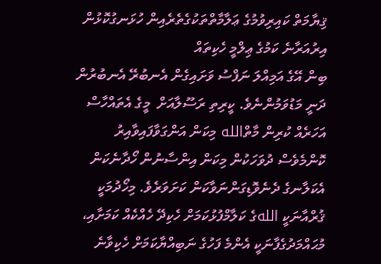ޤިޔާމަތް ކައިރިވުމުގެ ޢަލާމާތްތަކުގެތެރެއިން ހުޅަނގުކޮޅުން އިރުއަރާނެ ކަމުގެ ޢިލްމީ ހެކިތައް
ބިން އޭގެ އަމިއްލަ ނަފްސު ވަށައިގެން އެނބުރޭ އެނބުރުން ދަނީ މަޑުވަމުންނެވެ. ކީރިތި ރަސޫލާއަށް  މީގެ އެތައްހާސް އަހަރެއް ކުރިން މާތްالله މިކަން އަންގަވާފައިވާއިރު ކޮންމެވެސް ދުވަހަކުން މިކަން އިންސާނުން ހޯދާނެކަން އެކަލާނގެ ދެނެވޮޑިގަންނަވާކަން ކަށަވަރެވެ. މިހޯދުމަކީ ޤުރްއާނަކީ اللهގެ ކަލާމްފުޅުކަމަށް ހެކިދޭ ހެއްކެއް ކަމަށާއި، މުޙައްމަދުގެފާނަކީ އެންމެ ފަހުގެ ނަބިއްޔާކަމަށް ހެކިވާނެ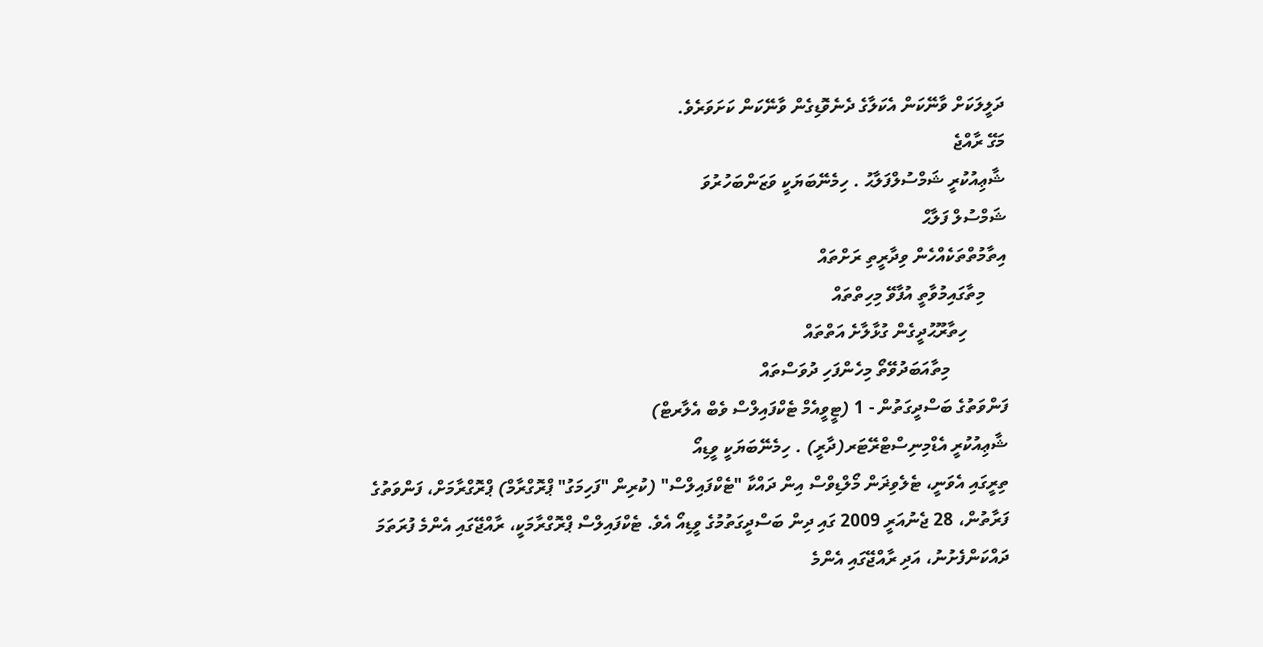ދަލީލަކަށް ވާނޭކަން އެކަލާގެ ދެނެވޮޑިގެން ވާނޭކަން ކަށަވަރެވެ.
މަގޭ ރާއްޖެ
ޝާޢިއުކުރީ ޝަމްސުލްފަލާޙު . ހިމެނޭބަޔަކީ ވަޒަންބަހުރުވަ
ޝަމްސުލް ފަލާޙް
އިތާމުތްތަކެއްހެން ވިދާރީތި ރަށްތައް
     މިތާގައިމުވާތީ އުފާވޭ މިހިތްތައް
         ހިތާރޫޙުދީގެން ގުޅާލާށެ އަތްތައް
             މިތާއަބަދުވޭތޯ މިހެންފަހި ދުވަސްތައް
ފަންވަތުގެ ބަސްދީގަތުން - 1 (ޓީވީއެމް ޓެކްފައިލްސް ވެބް އެލާރޓް)
ޝާޢިއުކުރީ އެޑްމިނިސްޓްރޭޓަރ(ދާރީ) . ހިމެނޭބަޔަކީ ވީޑިއޯ
ތިރީގައި އެވަނީ، ޓެލެވިޜަން މޯލްޑިވްސް އިން ދައްކާ "ޓެކްފައިލްސް" (ކުރިން "ފަހިމަގު" ޕްރޮގްރާމް) ޕްރޮގްރާމަށް، ފަންވަތުގެ ފަރާތުން، 28 ޖެނުއަރީ 2009 ގައި ދިން ބަސްދީގަތުމުގެ ވީޑިއޯ އެވެ. ޓެކްފައިލްސް ޕްރޮގްރާމަކީ، ރާއްޖޭގައި އެންމެ ފުރަތަމަ ދައްކަންފެށުނު، އަދި ރާއްޖޭގައި އެންމެ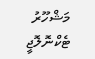މަޝްހޫރު ޓެކްނޮލޮޖީ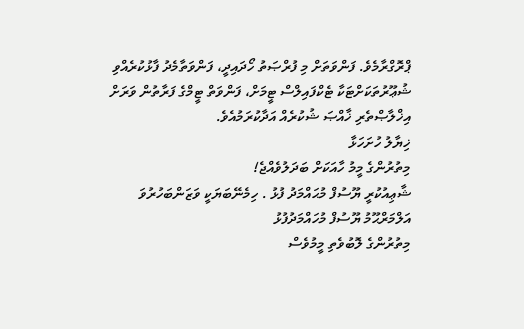ޕްރޮގްރާމެވެ. ފަންވަތަށް މި ފުރްޞަތު ހޯދައިދީ، ފަންވަތާމެދު ފާޅުކުރެއްވި ޝުޢޫރުތަކަށްޓަކާ ޓެކްފައިލްސް ޓީމަށް، ފަންވަތް ޓީމްގެ ފަރާތުން ވަރަށް އިޚްލާޞްތެރި ޚާއްޞަ ޝުކުރެއް އަދާކުރަމުއެވެ.
ޚިޔާލު ހުށަހަޅާ
މިތުރުންގެ މީމު ހާއަކަށް ބަދަލުވެއްޖެ!
ޝާޢިއުކުރީ ޔޫސުފް މުޙައްމަދު ފުޅު . ހިމެނޭބަޔަކީ ވަޒަންބަހުރުވަ
އަލްމަރްޙޫމު ޔޫސުފް މުހައްމަދުފުޅު
މިތުރުންގެ ލޮބުވެތި މީމުވެސް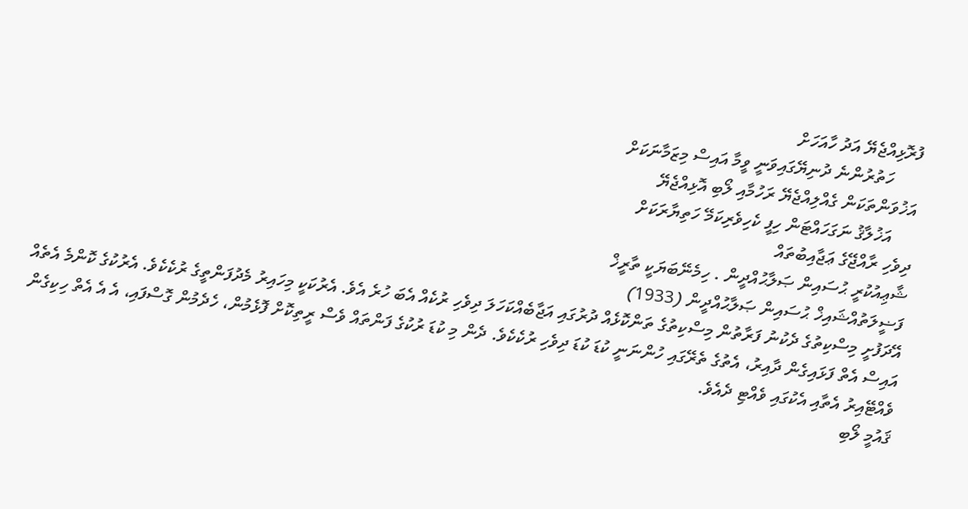ފުރޮޅިއްޖެޔޭ އަދު ހާއަހަށް
      ހަތުރުންނެ ދުނިޔޭގައިވަނީ ވީމާ އައިސް މިޒަމާނަކަށް
އަޚުވަންތަކަން ގެއްލިއްޖެޔޭ ރަހުމާއި ލޯބި އޮޅިއްޖެޔޭ
     އަޚުލާޤު ނަގަހައްޓަން ހިފީ ކެހިވެރިކަމޭ ހަތިޔާރަކަށް
ދިވެހި ރާއްޖޭގެ ޢަޖާއިބުތައް
ޝާޢިއުކުރީ ޙުސައިން ޞަލާޙުއްދީން . ހިމެނޭބަޔަކީ ތާރީޚް
ފަޟީލަތުއްޝައިޚް ޙުސައިން ޞަލާޙުއްދީން (1933)
އޭދަފުށީ މިސްކިތުގެ ދެކުނު ފަރާތުން މިސްކިތުގެ ތަންކޮޅެއް ދުރުގައި އަޖާބެއްކަހަލަ ދިވެހި ރުކެއް އެބަ ހުރެ އެވެ. އެރުކަކީ މިހައިރު މެދުފަންތީގެ ރުކެކެވެ. އެރުކުގެ ކޮންމެ އެތެއް އައިސް އެތް ފަޅައިގެން ދާއިރު، އެތުގެ ތެރޭގައި ހުންނަނީ ކުޑަ ކުޑަ ދިވެހި ރުކެކެވެ. ދެން މި ކުޑަ ރުކުގެ ފަންތައް ވެސް ރީތިކޮށް ފޮޅެމުން، ހެދެމުން ގޮސްފައި، އެ އެ އެތް ހިކިގެން ވެއްޓޭއިރު އެތާއި އެކުގައި ވެއްޓި ދެއެވެ.
ޤައުމީ ލޯބި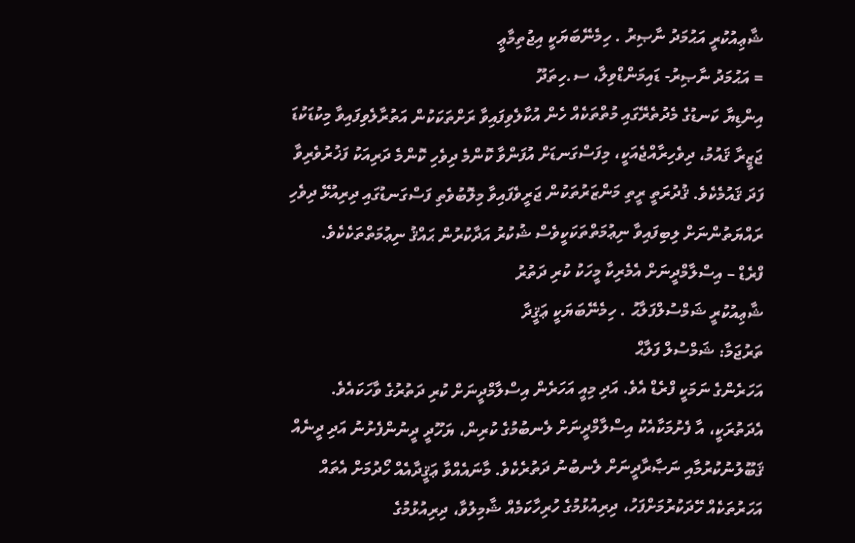ޝާޢިއުކުރީ އަޙުމަދު ނާޞިރު . ހިމެނޭބަޔަކީ އިޖުތިމާޢީ
= އަޙުމަދު ނާޞިރު- ޑައިމަންޑްވިލާ، ސ.ހިތަދޫ
އިންޑިޔާ ކަނޑުގެ މެދުތެރޭގައި މުތްތަކެއް ހެން އުކާލެވިފައިވާ ރަށްތަކަކުން އަތުރާލެވިފައިވާ މިކުޑަކުޑަ ޖަޒީރާ ޤައުމު، ދިވެހިރާއްޖެއަކީ، މިފަސްގަނޑަށް އުފަންވާ ކޮންމެ ދިވެހި ކޮންމެ ދަރިއަކު ފަޚުރުވެރިވާ ފަދަ ޤައުމެކެވެ. ޤުދުރަތީ ރީތި މަންޒަރުތަކުން ޖަރީވެފައިވާ މިލޮބުވެތި ފަސްގަނޑުގައި ދިރިއުޅޭ ދިވެހި ރައްޔަތުންނަށް ލިބިފައިވާ ނިޢުމަތްތަކަކީވެސް ޝުކުރު އަދާކުރުން ޙައްޤު ނިޢުމަތްތަކެކެވެ.
ފްރެޑް – އިސްލާމްދީނަށް އެމެރިކާ މީހަކު ކުރި ދަތުރު
ޝާޢިއުކުރީ ޝަމްސުލްފަލާޙު . ހިމެނޭބަޔަކީ ޢަޤީދާ
ތަރުޖަމާ: ޝަމްސުލް ފަލާޙް
އަހަރެންގެ ނަމަކީ ފްރެޑް އެވެ. އަދި މިއީ އަހަރެން އިސްލާމްދީނަށް ކުރި ދަތުރުގެ ވާހަކައެވެ. އެދަތުރަކީ، އާ ފެށުމަކާއެކު އިސްލާމްދީނަށް ލެނބުމުގެ ކުރިން، ޔަހޫދީ ދީނުންފެށުނު އަދި ދީނެއް ޤަބޫލުނުކުރުމާއި ނަޞާރާދީނަށް ލެނބުނު ދަތުރެކެވެ. މާނައެއްވާ ޢަޤީދާއެއް ހޯދުމަށް އެތައް އަހަރުތަކެއް ހޭދަކުރުމަށްފަހު، ދިރިއުޅުމުގެ ހުރިހާކަމެއް ޝާމިލުވާ، ދިރިއުޅުމުގެ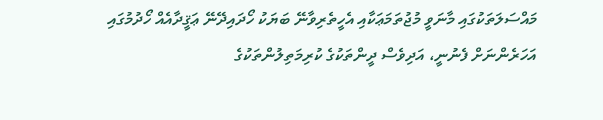މައްސަލަތަކުގައި މާނަވީ މުޖުތަމަޢަކާއި އެހީތެރިވާނޭ ބަޔަކު ހޯދައިދޭނޭ ޢަޤީދާއެއް ހޯދުމުގައި އަހަރެންނަށް ފެނުނީ، އަދިވެސް ދީންތަކުގެ ކުރިމަތިލުންތަކުގެ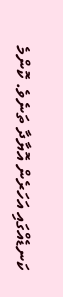ކަނޑެއްގައި އަހަރެން އޮޔާދާ ތަނެވެ. ކޮންމެ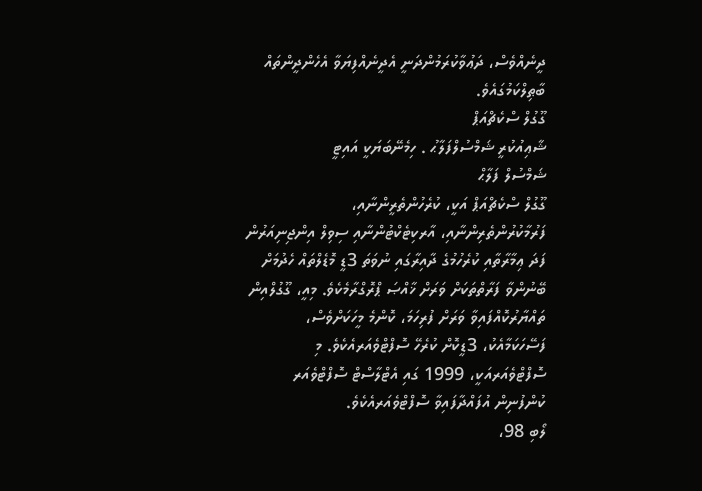ދީނެއްވެސް، ދަޢުވާކުރަމުންދަނީ އެދީނެއްފިޔަވާ އެހެންދީންތައް ބާޠިލްކަމުގައެވެ.
ގޫގުލް ސްކެޗްއަޕް
ޝާޢިއުކުރީ ޝަމްސުލްފަލާޙު . ހިމެނޭބަޔަކީ އައިޓީ
ޝަމްސުލް ފަލާޙް
ގޫގުލް ސްކެޗްއަޕް އަކީ، ކުރެހުންތެރީންނާއި، ފަރުމާކުރުންތެރިންނާއި، އާރކިޓެކްޓުންނާއި ސިވިލް އިންޖިނިއަރުން ފަދަ ޢިމާރާތާއި ކުރެހުމުގެ ދާއިރާގައި ނުވަތަ 3ޑީ މޮޑެލްތައް ހެދުމަށް ބޭނުންވާ ފަރާތްތަކަށް ވަރަށް ޚާއްޞަ ޕްރޮގްރާމެކެވެ. މިއީ، ގޫގުލްއިން ތައްޔާރުކޮއްފައިވާ ވަރަށް ފުރިހަމަ، ކޮންމެ މީހަކަށްވެސް، ފަސޭހަކަމާއެކު، 3ޑީކޮށް ކުރެހޭ ސޮފްޓްވެއަރއެކެވެ. މި ސޮފްޓްވެއަރއަކީ، 1999 ގައި އެޓްލާސްޓް ސޮފްޓްވެއަރ ކުންފުނިން އުފައްދާފައިވާ ސޮފްޓްވެއަރއެކެވެ.
ލޯބި 98،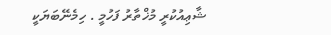ޝާޢިއުކުރީ މުޚްތާރު ފަހުމީ . ހިމެނޭބަޔަކީ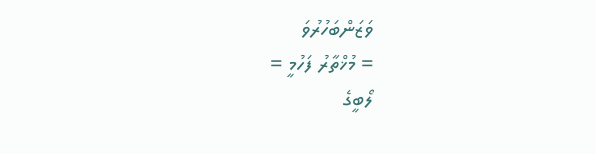ވަޒަންބަހުރުވަ
= މުޚްތާރު ފަހުމީ =
ލޯބީގެ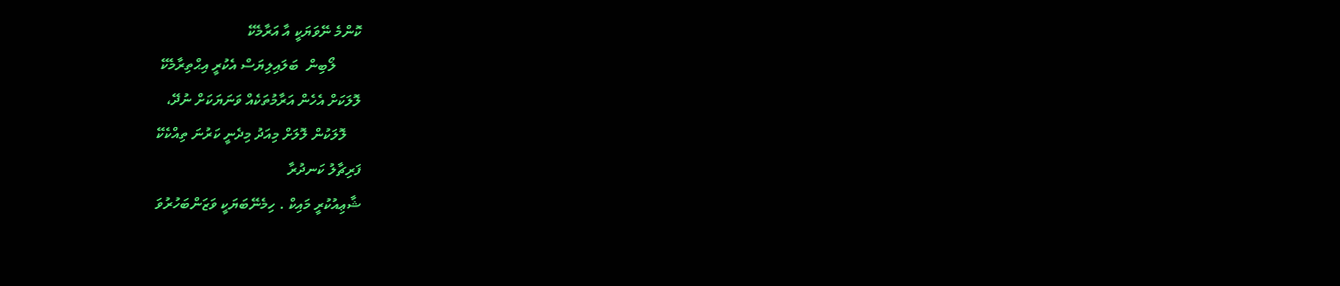ކޮންމެ ނޭވަޔަކީ އާ އަރާމެކޭ
       ލޯބިން  ބަލައިލިޔަސް އެކުރީ އިޙްތިރާމެކޭ
ލޮލަކަށް އެހެން އަރާމުތަކެއް ވަނަޔަކަށް ނުދޭ،
    ލޮލަކުން ލޮލަށް މިއަދު މިދެނީ ކަރުނަ ތިއްކެކޭ
ފަރިޗާލު ކަނދުރާ
ޝާޢިއުކުރީ މައިކް . ހިމެނޭބަޔަކީ ވަޒަންބަހުރުވަ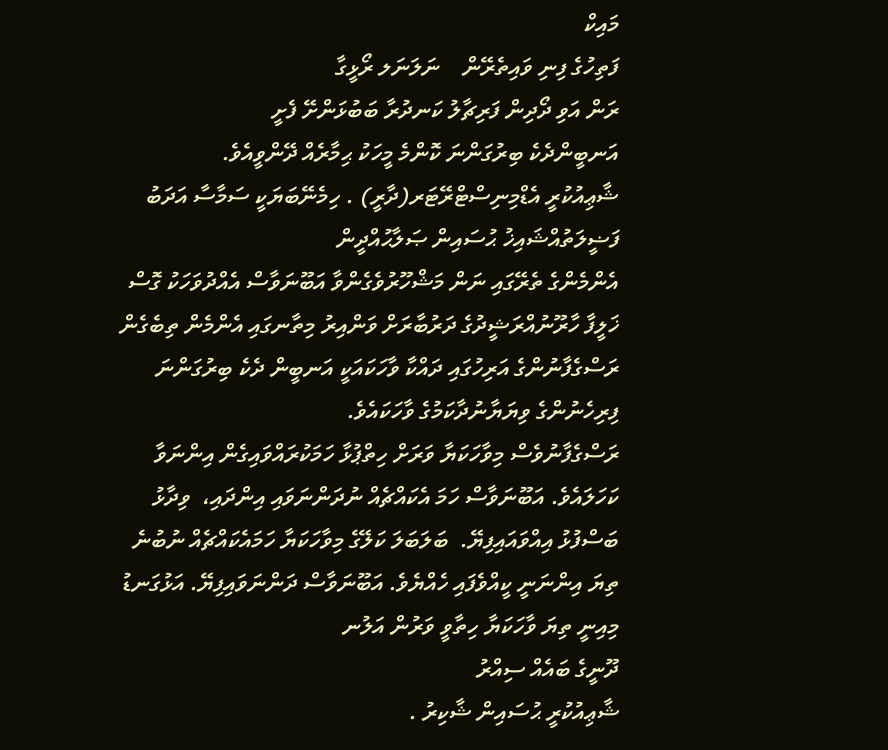މައިކް
ފަތިހުގެ ފިނި ވައިތެރޭން    ނަލަނަލ ރޯޅީގާ
ރަން އަވި ދޯދިން ފަރިޗާލު ކަނދުރާ ބަބުޅަންށޭ ފެށީ
އަނބީންދެކެ ބިރުގަންނަ ކޮންމެ މީހަކު ޙިމާރެއް ދޭންވީއެވެ.
ޝާޢިއުކުރީ އެޑްމިނިސްޓްރޭޓަރ(ދާރީ) . ހިމެނޭބަޔަކީ ސަމާސާ އަދަބު
ފަޟީލަތުއްޝައިޚު ޙުސައިން ޞަލާޙުއްދީން
އެންމެންގެ ތެރޭގައި ނަން މަޝްހޫރުވެގެންވާ އަބޫނަވާސް އެއްދުވަހަކު ގޮސް ޚަލީފާ ހާރޫނުއްރަޝީދުގެ ދަރުބާރަށް ވަންއިރު މިތާނގައި އެންމެން ތިބެގެން ރަސްގެފާނުންގެ އަރިހުގައި ދައްކާ ވާހަކައަކީ އަނބީން ދެކެ ބިރުގަންނަ ފިރިހެނުންގެ ވިޔަޔާނުދާކަމުގެ ވާހަކައެވެ.
ރަސްގެފާނުވެސް މިވާހަކަޔާ ވަރަށް ހިތްޕުޅާ ހަމަކުރައްވައިގެން އިންނަވާ ކަހަލައެވެ. އަބޫނަވާސް ހަމަ އެކައްޗެއް ނުދަންނަވައި އިންދައި،  ވިދާޅު ބަސްފުޅު އިއްވައައިފިޔޭ.  ބަލަބަލަ ކަލޭގެ މިވާހަކަޔާ ހަމައެކައްޗެއް ނުބުނެ ތިޔަ އިންނަނީ ކީއްވެފައި ހެއްޔެވެ. އަބޫނަވާސް ދަންނަވައިފިޔޭ. އަޅުގަނޑު މިއިނީ ތިޔަ ވާހަކަޔާ ހިތާވީ ވަރުން އަލުނ
ދޫނީގެ ބައެއް ސިއްރު
ޝާޢިއުކުރީ ޙުސައިން ޝާކިރު .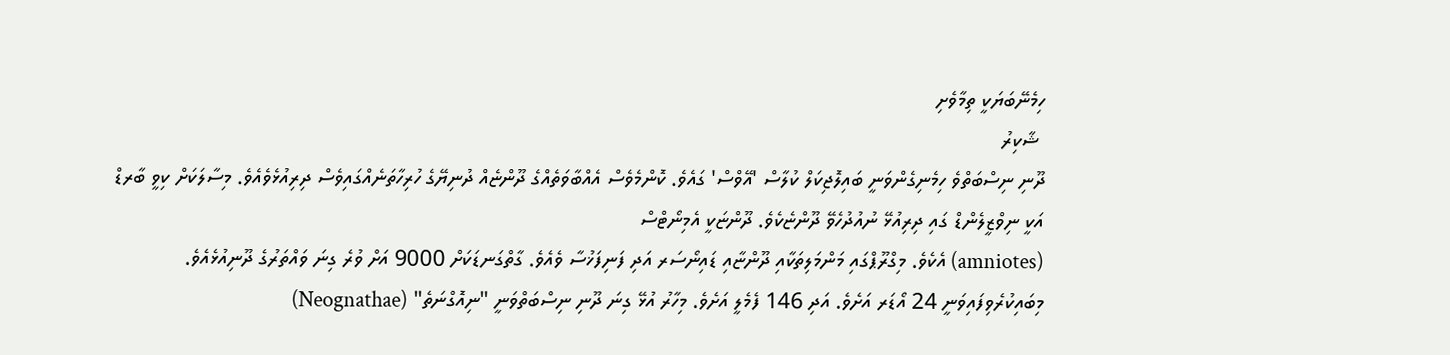ހިމެނޭބަޔަކީ ތިމާވެށި
 ޝާކިރު
ދޫނި ނިސްބަތްވެ ހިމެނިގެންވަނީ ބައިލޮޖިކަލް ކުލާސް 'އޭވްސް' ގައެވެ. ކޮންމެވެސް އެއްބާވަތެއްގެ ދޫންޏެއް ދުނިޔޭގެ ހުރިހާތަނެއްގައިވެސް ދިރިއުޅެވެއެވެ. މިސާލަކަށް ކިވީ ބާރޑް އަކީ ނިވްޒީލެންޑް ގައި ދިރިއުޅޭ ނުއުދުހެވޭ ދޫންޏެކެވެ. ދޫންޏަކީ އެމިނޯޓްސް
(amniotes) އެކެވެ. މިގްރޫޕްގައި މަންމަލިތަކާއި ދޫންޏާއި ޑައިނޯސަރ އަދި ފަނިފަޚުސާ ވެއެވެ. ގާތްގަނޑަކަށް 9000 އަށް ވުރެ ގިނަ ވައްތަރުގެ ދޫނިއުޅެއެވެ. މިބައިކުރެވިފައިވަނީ 24 އޯޑަރ އަށެވެ. އަދި 146 ފެމެލީ އަށެވެ. މިހާރު އުޅޭ ގިނަ ދޫނި ނިސްބަތްވަނީ "ނިއޮގްނަތެ" (Neognathae)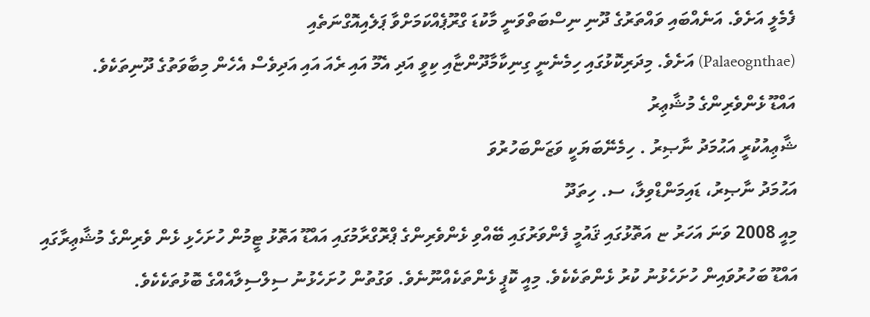ފެމެލީ އަށެވެ. އަނެއްބައި ވައްތަރުގެ ދޫނި ނިސްބަތްވަނީ މާކުޑަ ގްރޫޕެއްކަމަށްވާ ޕަލެއިއޮގްނަތެއި
(Palaeognthae) އަށެވެ. މިދަރިކޮޅުގައި ހިމެނެނީ ގިނިކާމާދޫންޏާއި ކިވީ އަދި އެމޫ އައި ރެއަ އައި އަދިވެސް އެހެން މިބާވަތުގެ ދޫނިތަކެވެ.
އައްޑޫ ޅެންވެރިންގެ މުޝާޢިރު
ޝާޢިއުކުރީ އަޙުމަދު ނާޞިރު . ހިމެނޭބަޔަކީ ވަޒަންބަހުރުވަ
އަޙުމަދު ނާޞިރު، ޑައިމަންޑްވިލާ، ސ. ހިތަދޫ
މިއީ 2008 ވަނަ އަހަރު ޏ އަތޮޅުގައި ޤައުމީ ފެންވަރުގައި ބޭއްވި ޅެންވެރިންގެ ޕްރޮގްރާމުގައި އައްޑޫ އަތޮޅު ޓީމުން ހުށަހެޅި ޅެން ވެރިންގެ މުޝާޢިރާގައި އައްޑޫ ބަހުރުވައިން ހުށަހެޅުނު ކުރު ޅެންތަކެކެވެ. މިއީ ކޮޕީ ޅެންތަކެއްނޫނެވެ. ވަގުތުން ހުށަހެޅުނު ސިލްސިލާއެއްގެ ބޮޅުތަކެކެވެ.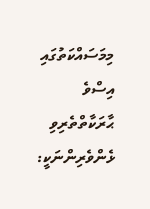މިމަސައްކަތުގައި އިސްވެ ޙާރަކާތްތެރިވި ޅެންވެރިންނަކީ: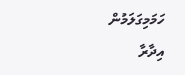ހަމަމިގަލަމުން
އިދާރާ